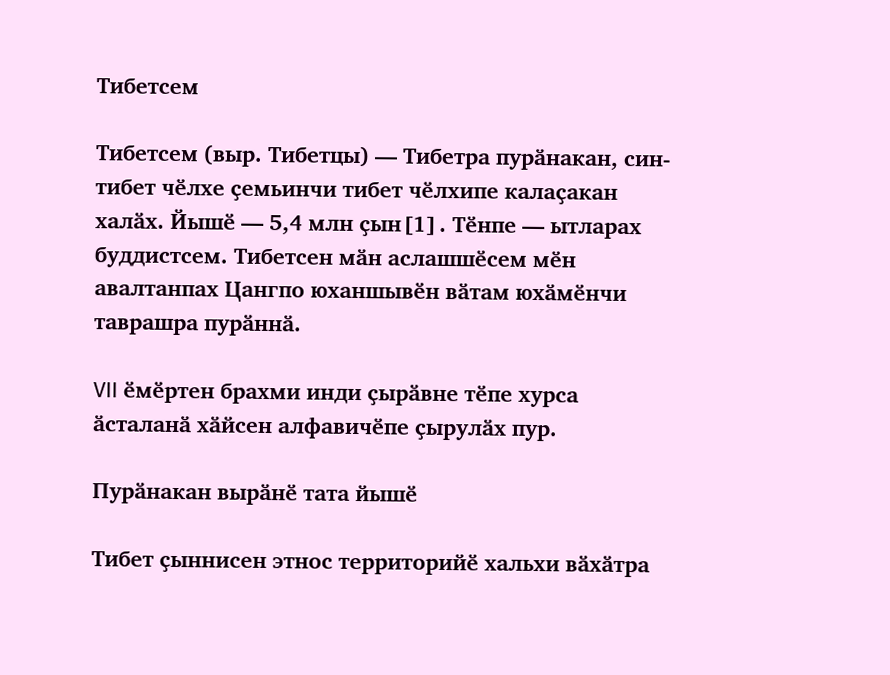Тибетсем

Тибетсем (выр. Тибетцы) — Тибетра пурӑнакан, син-тибет чӗлхе ҫемьинчи тибет чӗлхипе калаҫакан халӑх. Йышӗ — 5,4 млн ҫын[1]. Тӗнпе — ытларах буддистсем. Тибетсен мӑн аслашшӗсем мӗн авалтанпах Цангпо юханшывӗн вӑтам юхӑмӗнчи таврашра пурӑннӑ.

VII ӗмӗртен брахми инди ҫырӑвне тӗпе хурса ӑсталанӑ хӑйсен алфавичӗпе ҫырулӑх пур.

Пурӑнакан вырӑнӗ тата йышӗ

Тибет ҫыннисен этнос территорийӗ хальхи вӑхӑтра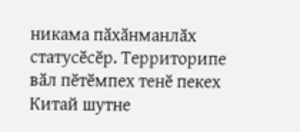никама пӑхӑнманлӑх статусӗсӗр. Территорипе вӑл пӗтӗмпех тенӗ пекех Китай шутне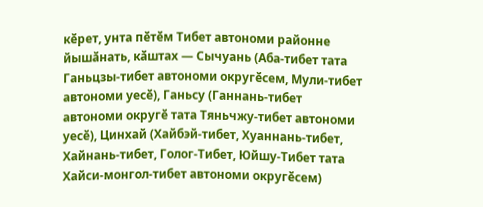кӗрет, унта пӗтӗм Тибет автономи районне йышӑнать, кӑштах — Сычуань (Аба-тибет тата Ганьцзы-тибет автономи округӗсем, Мули-тибет автономи уесӗ), Ганьсу (Ганнань-тибет автономи округӗ тата Тяньчжу-тибет автономи уесӗ), Цинхай (Хайбэй-тибет, Хуаннань-тибет, Хайнань-тибет, Голог-Тибет, Юйшу-Тибет тата Хайси-монгол-тибет автономи округӗсем)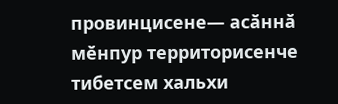провинцисене— асӑннӑ мӗнпур территорисенче тибетсем хальхи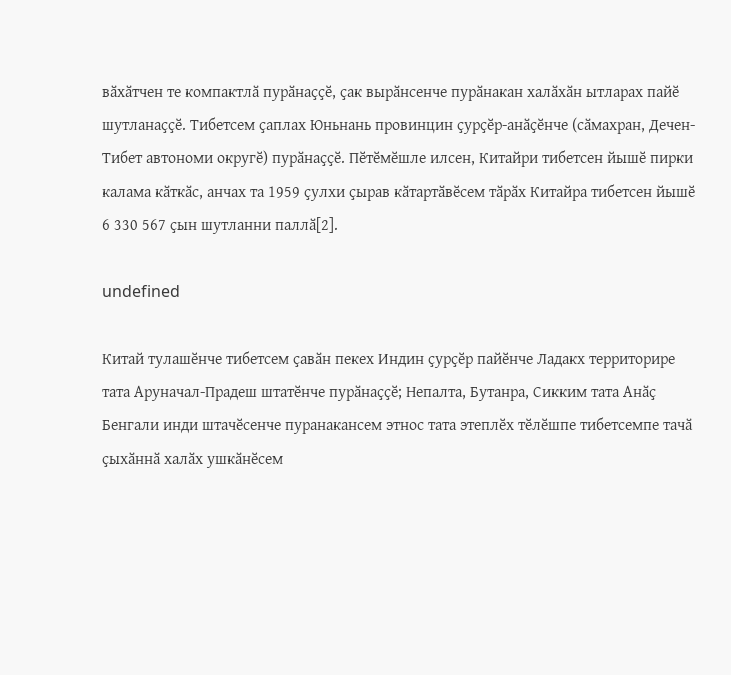вӑхӑтчен те компактлӑ пурӑнаҫҫӗ, ҫак вырӑнсенче пурӑнакан халӑхӑн ытларах пайӗ шутланаҫҫӗ. Тибетсем ҫаплах Юньнань провинцин ҫурҫӗр-анӑҫӗнче (сӑмахран, Дечен-Тибет автономи округӗ) пурӑнаҫҫӗ. Пӗтӗмӗшле илсен, Китайри тибетсен йышӗ пирки калама кӑткӑс, анчах та 1959 ҫулхи ҫырав кӑтартӑвӗсем тӑрӑх Китайра тибетсен йышӗ 6 330 567 ҫын шутланни паллӑ[2].

undefined

Китай тулашӗнче тибетсем ҫавӑн пекех Индин ҫурҫӗр пайӗнче Ладакх территорире тата Аруначал-Прадеш штатӗнче пурӑнаҫҫӗ; Непалта, Бутанра, Сикким тата Анӑҫ Бенгали инди штачӗсенче пуранакансем этнос тата этеплӗх тӗлӗшпе тибетсемпе тачӑ ҫыхӑннӑ халӑх ушкӑнӗсем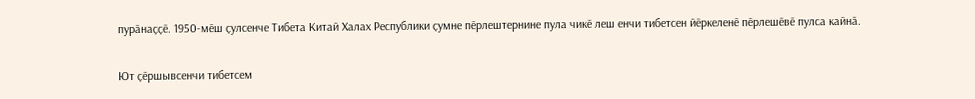пурӑнаҫҫӗ. 1950-мӗш ҫулсенче Тибета Китай Халах Республики ҫумне пӗрлештернине пула чикӗ леш енчи тибетсен йӗркеленӗ пӗрлешӗвӗ пулса кайнӑ.

Ют ҫӗршывсенчи тибетсем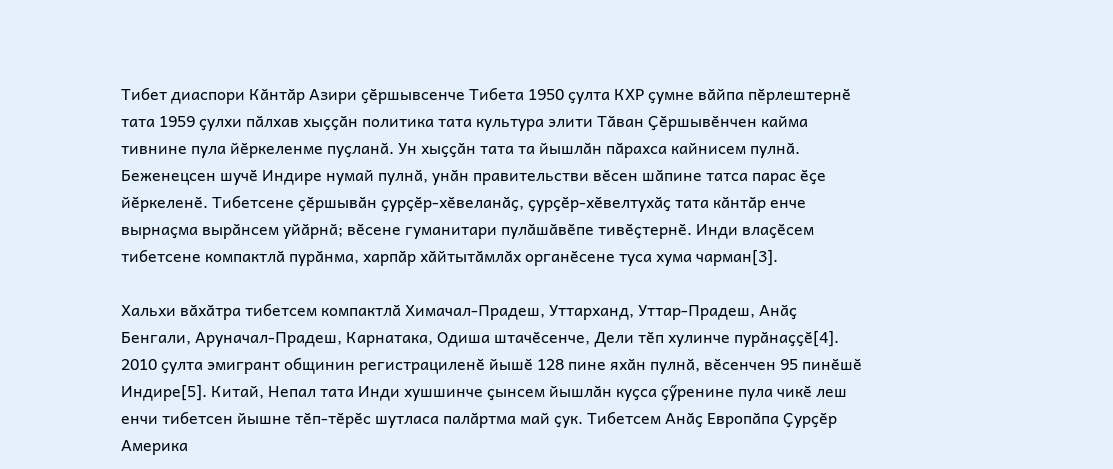Тибет диаспори Кӑнтӑр Азири ҫӗршывсенче Тибета 1950 ҫулта КХР ҫумне вӑйпа пӗрлештернӗ тата 1959 ҫулхи пӑлхав хыҫҫӑн политика тата культура элити Тӑван Ҫӗршывӗнчен кайма тивнине пула йӗркеленме пуҫланӑ. Ун хыҫҫӑн тата та йышлӑн пӑрахса кайнисем пулнӑ. Беженецсен шучӗ Индире нумай пулнӑ, унӑн правительстви вӗсен шӑпине татса парас ӗҫе йӗркеленӗ. Тибетсене ҫӗршывӑн ҫурҫӗр-хӗвеланӑҫ, ҫурҫӗр-хӗвелтухӑҫ тата кӑнтӑр енче вырнаҫма вырӑнсем уйӑрнӑ; вӗсене гуманитари пулӑшӑвӗпе тивӗҫтернӗ. Инди влаҫӗсем тибетсене компактлӑ пурӑнма, харпӑр хӑйтытӑмлӑх органӗсене туса хума чарман[3].

Хальхи вӑхӑтра тибетсем компактлӑ Химачал-Прадеш, Уттарханд, Уттар-Прадеш, Анӑҫ Бенгали, Аруначал-Прадеш, Карнатака, Одиша штачӗсенче, Дели тӗп хулинче пурӑнаҫҫӗ[4]. 2010 ҫулта эмигрант общинин регистрациленӗ йышӗ 128 пине яхӑн пулнӑ, вӗсенчен 95 пинӗшӗ Индире[5]. Китай, Непал тата Инди хушшинче ҫынсем йышлӑн куҫса ҫӳренине пула чикӗ леш енчи тибетсен йышне тӗп-тӗрӗс шутласа палӑртма май ҫук. Тибетсем Анӑҫ Европӑпа Ҫурҫӗр Америка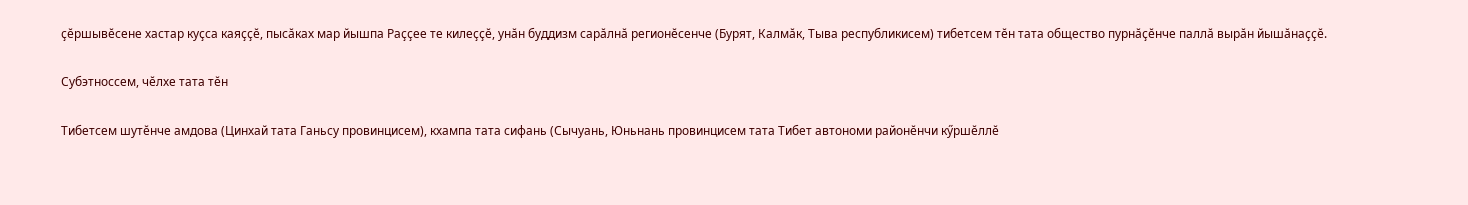ҫӗршывӗсене хастар куҫса каяҫҫӗ, пысӑках мар йышпа Раҫҫее те килеҫҫӗ, унӑн буддизм сарӑлнӑ регионӗсенче (Бурят, Калмӑк, Тыва республикисем) тибетсем тӗн тата общество пурнӑҫӗнче паллӑ вырӑн йышӑнаҫҫӗ.

Субэтноссем, чӗлхе тата тӗн

Тибетсем шутӗнче амдова (Цинхай тата Ганьсу провинцисем), кхампа тата сифань (Сычуань, Юньнань провинцисем тата Тибет автономи районӗнчи кӳршӗллӗ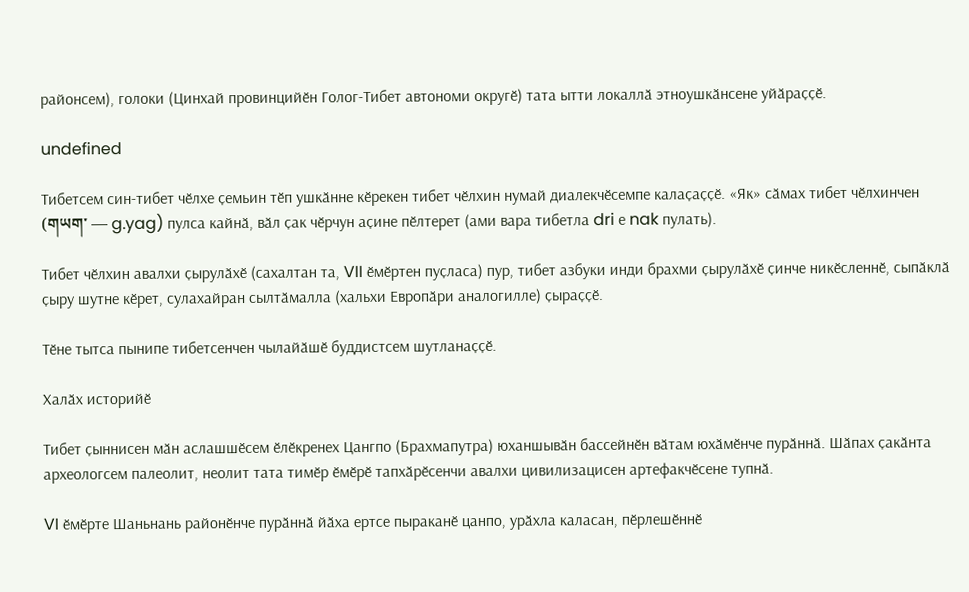районсем), голоки (Цинхай провинцийӗн Голог-Тибет автономи округӗ) тата ытти локаллӑ этноушкӑнсене уйӑраҫҫӗ.

undefined

Тибетсем син-тибет чӗлхе ҫемьин тӗп ушкӑнне кӗрекен тибет чӗлхин нумай диалекчӗсемпе калаҫаҫҫӗ. «Як» сӑмах тибет чӗлхинчен (གཡག་ — g.yag) пулса кайнӑ, вӑл ҫак чӗрчун аҫине пӗлтерет (ами вара тибетла dri е nak пулать).

Тибет чӗлхин авалхи ҫырулӑхӗ (сахалтан та, VII ӗмӗртен пуҫласа) пур, тибет азбуки инди брахми ҫырулӑхӗ ҫинче никӗсленнӗ, сыпӑклӑ ҫыру шутне кӗрет, сулахайран сылтӑмалла (хальхи Европӑри аналогилле) ҫыраҫҫӗ.

Тӗне тытса пынипе тибетсенчен чылайӑшӗ буддистсем шутланаҫҫӗ.

Халӑх историйӗ

Тибет ҫыннисен мӑн аслашшӗсем ӗлӗкренех Цангпо (Брахмапутра) юханшывӑн бассейнӗн вӑтам юхӑмӗнче пурӑннӑ. Шӑпах ҫакӑнта археологсем палеолит, неолит тата тимӗр ӗмӗрӗ тапхӑрӗсенчи авалхи цивилизацисен артефакчӗсене тупнӑ.

VI ӗмӗрте Шаньнань районӗнче пурӑннӑ йӑха ертсе пыраканӗ цанпо, урӑхла каласан, пӗрлешӗннӗ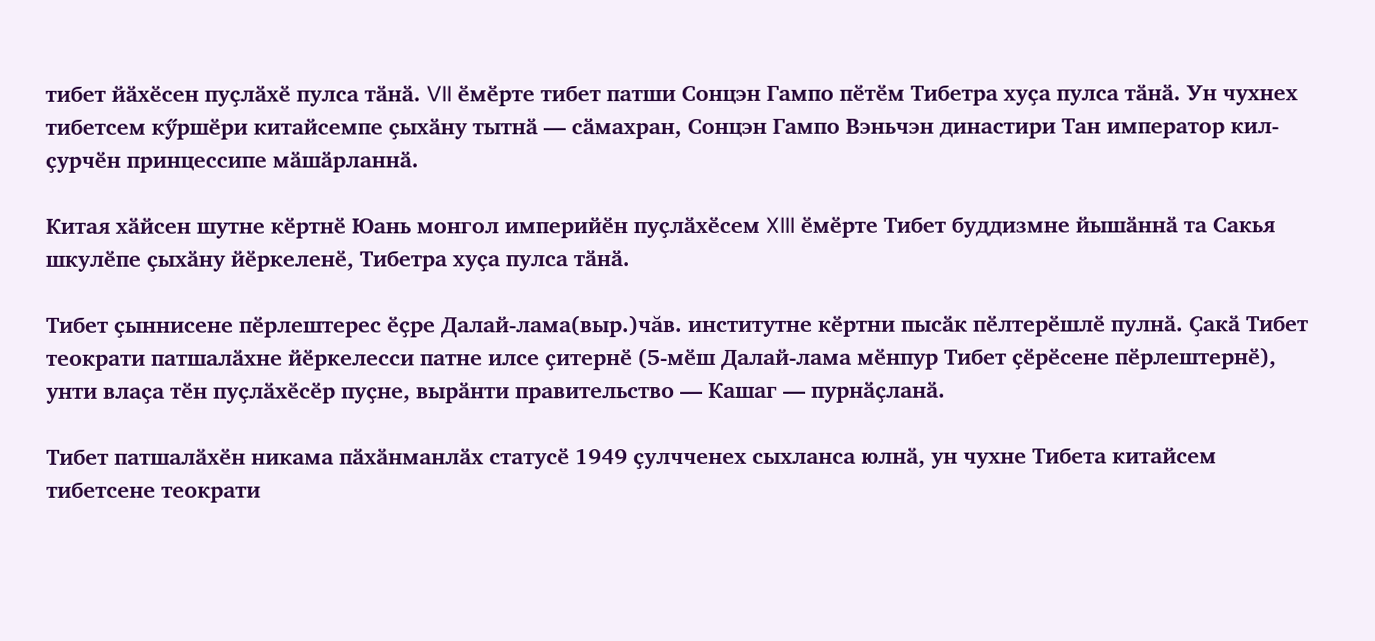тибет йӑхӗсен пуҫлӑхӗ пулса тӑнӑ. VII ӗмӗрте тибет патши Сонцэн Гампо пӗтӗм Тибетра хуҫа пулса тӑнӑ. Ун чухнех тибетсем кӳршӗри китайсемпе ҫыхӑну тытнӑ — сӑмахран, Сонцэн Гампо Вэньчэн династири Тан император кил-ҫурчӗн принцессипе мӑшӑрланнӑ.

Китая хӑйсен шутне кӗртнӗ Юань монгол империйӗн пуҫлӑхӗсем XIII ӗмӗрте Тибет буддизмне йышӑннӑ та Сакья шкулӗпе ҫыхӑну йӗркеленӗ, Тибетра хуҫа пулса тӑнӑ.

Тибет ҫыннисене пӗрлештерес ӗҫре Далай-лама(выр.)чăв. институтне кӗртни пысӑк пӗлтерӗшлӗ пулнӑ. Ҫакӑ Тибет теократи патшалӑхне йӗркелесси патне илсе ҫитернӗ (5-мӗш Далай-лама мӗнпур Тибет ҫӗрӗсене пӗрлештернӗ), унти влаҫа тӗн пуҫлӑхӗсӗр пуҫне, вырӑнти правительство — Кашаг — пурнӑҫланӑ.

Тибет патшалӑхӗн никама пӑхӑнманлӑх статусӗ 1949 ҫулчченех сыхланса юлнӑ, ун чухне Тибета китайсем тибетсене теократи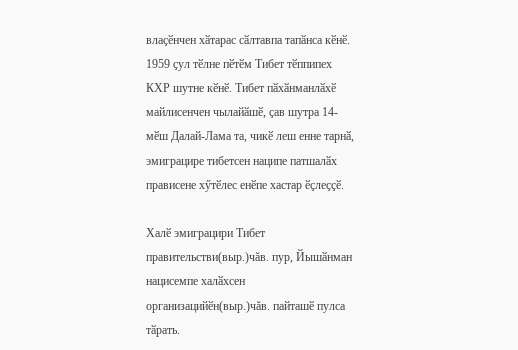влаҫӗнчен хӑтарас сӑлтавпа тапӑнса кӗнӗ. 1959 ҫул тӗлне пӗтӗм Тибет тӗппипех КХР шутне кӗнӗ. Тибет пӑхӑнманлӑхӗ майлисенчен чылайӑшӗ, ҫав шутра 14-мӗш Далай-Лама та, чикӗ леш енне тарнӑ, эмиграцире тибетсен наципе патшалӑх прависене хӳтӗлес енӗпе хастар ӗҫлеҫҫӗ.

Халӗ эмиграцири Тибет правительстви(выр.)чăв. пур, Йышӑнман нацисемпе халӑхсен организацийӗн(выр.)чăв. пайташӗ пулса тӑрать.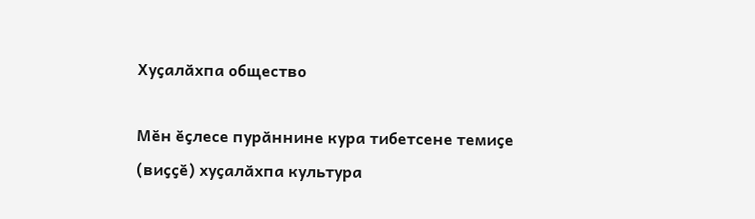Хуҫалӑхпа общество

Мӗн ӗҫлесе пурӑннине кура тибетсене темиҫе (виҫҫӗ) хуҫалӑхпа культура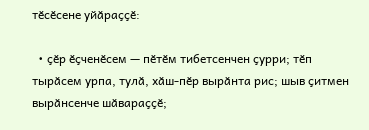тӗсӗсене уйӑраҫҫӗ:

  • ҫӗр ӗҫченӗсем — пӗтӗм тибетсенчен ҫурри; тӗп тырӑсем урпа, тулӑ, хӑш-пӗр вырӑнта рис; шыв ҫитмен вырӑнсенче шӑвараҫҫӗ;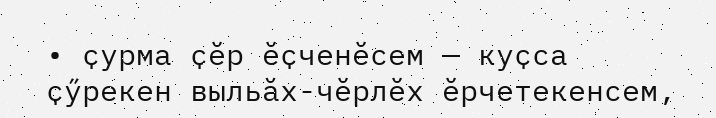• ҫурма ҫӗр ӗҫченӗсем — куҫса ҫӳрекен выльӑх-чӗрлӗх ӗрчетекенсем,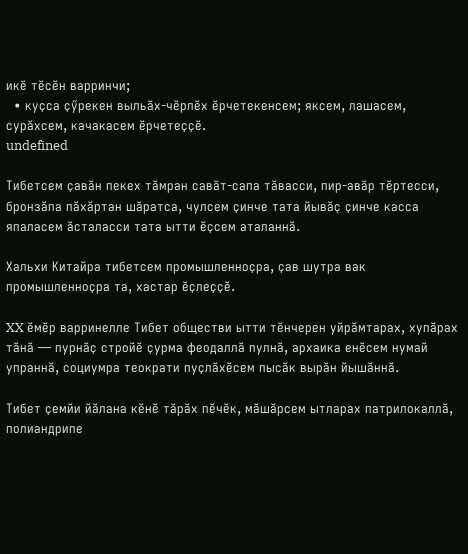икӗ тӗсӗн варринчи;
  • куҫса ҫӳрекен выльӑх-чӗрлӗх ӗрчетекенсем; яксем, лашасем, сурӑхсем, качакасем ӗрчетеҫҫӗ.
undefined

Тибетсем ҫавӑн пекех тӑмран савӑт-сапа тӑвасси, пир-авӑр тӗртесси, бронзӑпа пӑхӑртан шӑратса, чулсем ҫинче тата йывӑҫ ҫинче касса япаласем ӑсталасси тата ытти ӗҫсем аталаннӑ.

Хальхи Китайра тибетсем промышленноҫра, ҫав шутра вак промышленноҫра та, хастар ӗҫлеҫҫӗ.

XX ӗмӗр варринелле Тибет обществи ытти тӗнчерен уйрӑмтарах, хупӑрах тӑнӑ — пурнӑҫ стройӗ ҫурма феодаллӑ пулнӑ, архаика енӗсем нумай упраннӑ, социумра теократи пуҫлӑхӗсем пысӑк вырӑн йышӑннӑ.

Тибет ҫемйи йӑлана кӗнӗ тӑрӑх пӗчӗк, мӑшӑрсем ытларах патрилокаллӑ, полиандрипе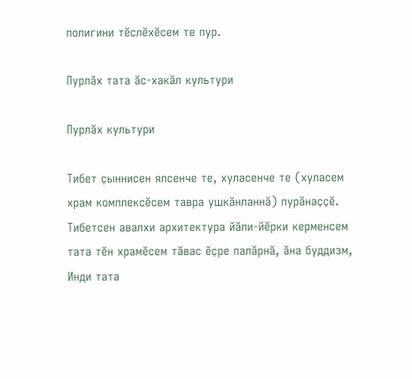полигини тӗслӗхӗсем те пур.

Пурлӑх тата ӑс-хакӑл культури

Пурлӑх культури

Тибет ҫыннисен ялсенче те, хуласенче те (хуласем храм комплексӗсем тавра ушкӑнланнӑ) пурӑнаҫҫӗ. Тибетсен авалхи архитектура йӑли-йӗрки керменсем тата тӗн храмӗсем тӑвас ӗҫре палӑрнӑ, ӑна буддизм, Инди тата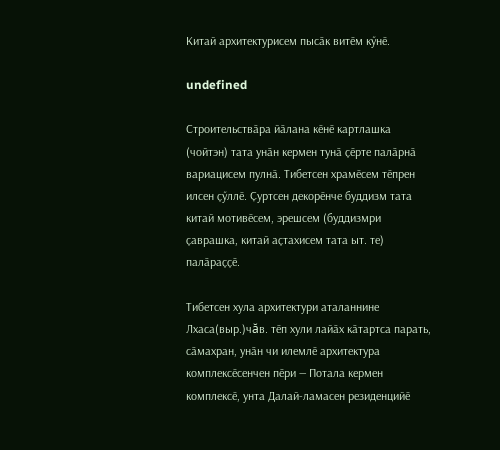Китай архитектурисем пысӑк витӗм кӳнӗ.

undefined

Строительствӑра йӑлана кӗнӗ картлашка (чойтэн) тата унӑн кермен тунӑ ҫӗрте палӑрнӑ вариацисем пулнӑ. Тибетсен храмӗсем тӗпрен илсен ҫӳллӗ. Ҫуртсен декорӗнче буддизм тата китай мотивӗсем, эрешсем (буддизмри ҫаврашка, китай аҫтахисем тата ыт. те) палӑраҫҫӗ.

Тибетсен хула архитектури аталаннине Лхаса(выр.)чăв. тӗп хули лайӑх кӑтартса парать, сӑмахран, унӑн чи илемлӗ архитектура комплексӗсенчен пӗри — Потала кермен комплексӗ, унта Далай-ламасен резиденцийӗ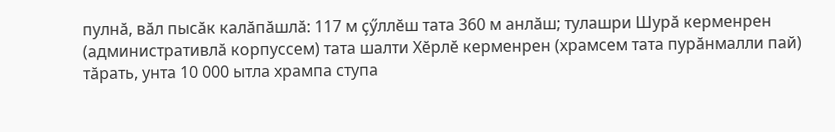пулнӑ, вӑл пысӑк калӑпӑшлӑ: 117 м ҫӳллӗш тата 360 м анлӑш; тулашри Шурӑ керменрен (административлӑ корпуссем) тата шалти Хӗрлӗ керменрен (храмсем тата пурӑнмалли пай) тӑрать, унта 10 000 ытла хрампа ступа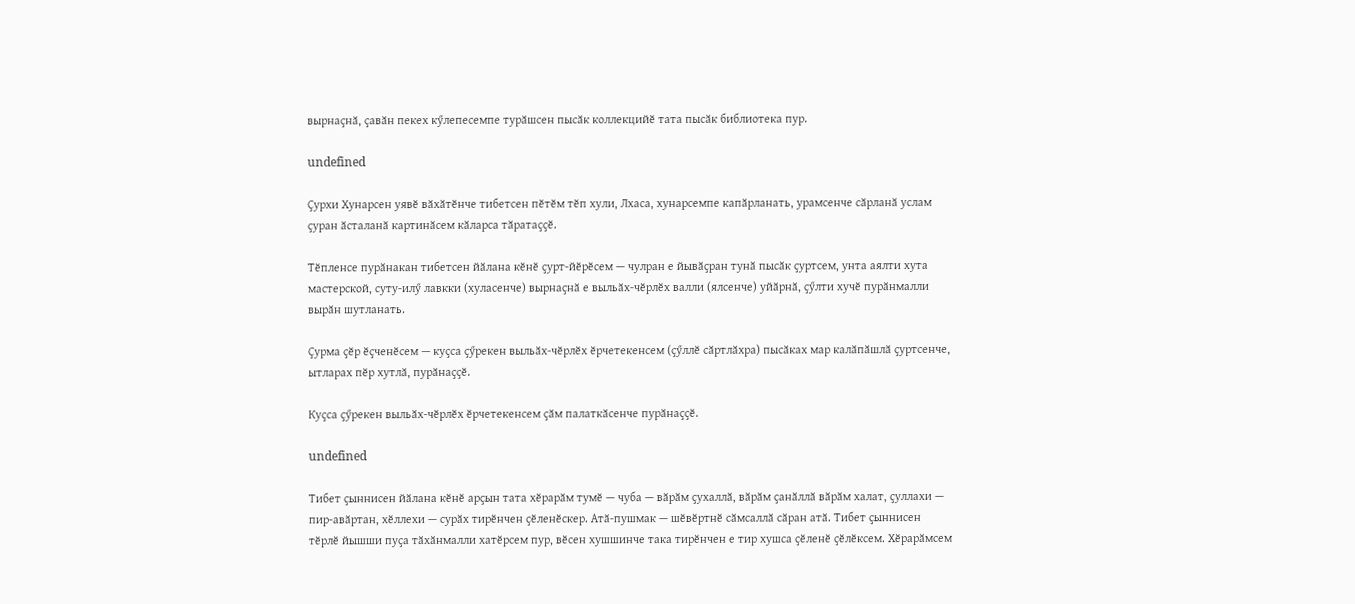вырнаҫнӑ, ҫавӑн пекех кӳлепесемпе турӑшсен пысӑк коллекцийӗ тата пысӑк библиотека пур.

undefined

Ҫурхи Хунарсен уявӗ вӑхӑтӗнче тибетсен пӗтӗм тӗп хули, Лхаса, хунарсемпе капӑрланать, урамсенче сӑрланӑ услам ҫуран ӑсталанӑ картинӑсем кӑларса тӑратаҫҫӗ.

Тӗпленсе пурӑнакан тибетсен йӑлана кӗнӗ ҫурт-йӗрӗсем — чулран е йывӑҫран тунӑ пысӑк ҫуртсем, унта аялти хута мастерской, суту-илӳ лавкки (хуласенче) вырнаҫнӑ е выльӑх-чӗрлӗх валли (ялсенче) уйӑрнӑ, ҫӳлти хучӗ пурӑнмалли вырӑн шутланать.

Ҫурма ҫӗр ӗҫченӗсем — куҫса ҫӳрекен выльӑх-чӗрлӗх ӗрчетекенсем (ҫӳллӗ сӑртлӑхра) пысӑках мар калӑпӑшлӑ ҫуртсенче, ытларах пӗр хутлӑ, пурӑнаҫҫӗ.

Куҫса ҫӳрекен выльӑх-чӗрлӗх ӗрчетекенсем ҫӑм палаткӑсенче пурӑнаҫҫӗ.

undefined

Тибет ҫыннисен йӑлана кӗнӗ арҫын тата хӗрарӑм тумӗ — чуба — вӑрӑм ҫухаллӑ, вӑрӑм ҫанӑллӑ вӑрӑм халат, ҫуллахи — пир-авӑртан, хӗллехи — сурӑх тирӗнчен ҫӗленӗскер. Атӑ-пушмак — шӗвӗртнӗ сӑмсаллӑ сӑран атӑ. Тибет ҫыннисен тӗрлӗ йышши пуҫа тӑхӑнмалли хатӗрсем пур, вӗсен хушшинче така тирӗнчен е тир хушса ҫӗленӗ ҫӗлӗксем. Хӗрарӑмсем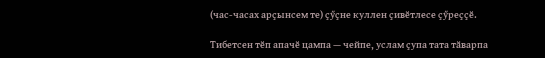(час-часах арҫынсем те) ҫӳҫне куллен ҫивӗтлесе ҫӳреҫҫӗ.

Тибетсен тӗп апачӗ цампа — чейпе, услам ҫупа тата тӑварпа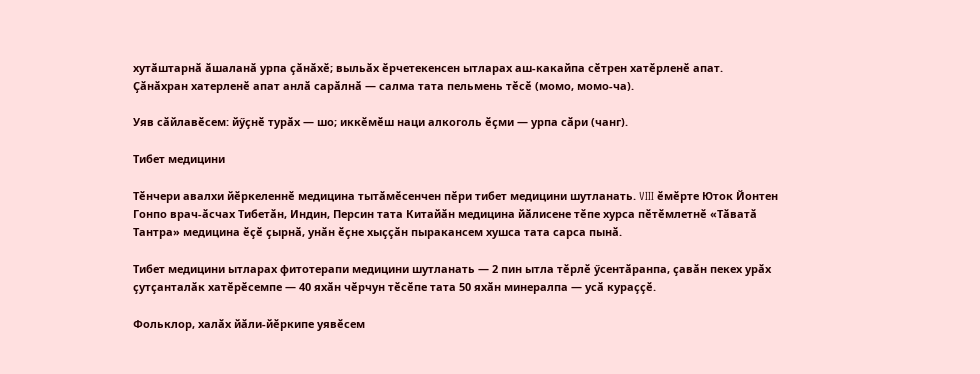хутӑштарнӑ ӑшаланӑ урпа ҫӑнӑхӗ; выльӑх ӗрчетекенсен ытларах аш-какайпа сӗтрен хатӗрленӗ апат. Ҫӑнӑхран хатерленӗ апат анлӑ сарӑлнӑ — салма тата пельмень тӗсӗ (момо, момо-ча).

Уяв сӑйлавӗсем: йӳҫнӗ турӑх — шо; иккӗмӗш наци алкоголь ӗҫми — урпа сӑри (чанг).

Тибет медицини

Тӗнчери авалхи йӗркеленнӗ медицина тытӑмӗсенчен пӗри тибет медицини шутланать. VIII ӗмӗрте Юток Йонтен Гонпо врач-ӑсчах Тибетӑн, Индин, Персин тата Китайӑн медицина йӑлисене тӗпе хурса пӗтӗмлетнӗ «Тӑватӑ Тантра» медицина ӗҫӗ ҫырнӑ, унӑн ӗҫне хыҫҫӑн пыракансем хушса тата сарса пынӑ.

Тибет медицини ытларах фитотерапи медицини шутланать — 2 пин ытла тӗрлӗ ӳсентӑранпа, ҫавӑн пекех урӑх ҫутҫанталӑк хатӗрӗсемпе — 40 яхӑн чӗрчун тӗсӗпе тата 50 яхӑн минералпа — усӑ кураҫҫӗ.

Фольклор, халӑх йӑли-йӗркипе уявӗсем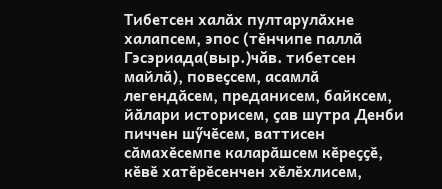Тибетсен халӑх пултарулӑхне халапсем, эпос (тӗнчипе паллӑ Гэсэриада(выр.)чăв. тибетсен майлӑ), повеҫсем, асамлӑ легендӑсем, преданисем, байксем, йӑлари историсем, ҫав шутра Денби пиччен шӳчӗсем, ваттисен сӑмахӗсемпе каларӑшсем кӗреҫҫӗ, кӗвӗ хатӗрӗсенчен хӗлӗхлисем,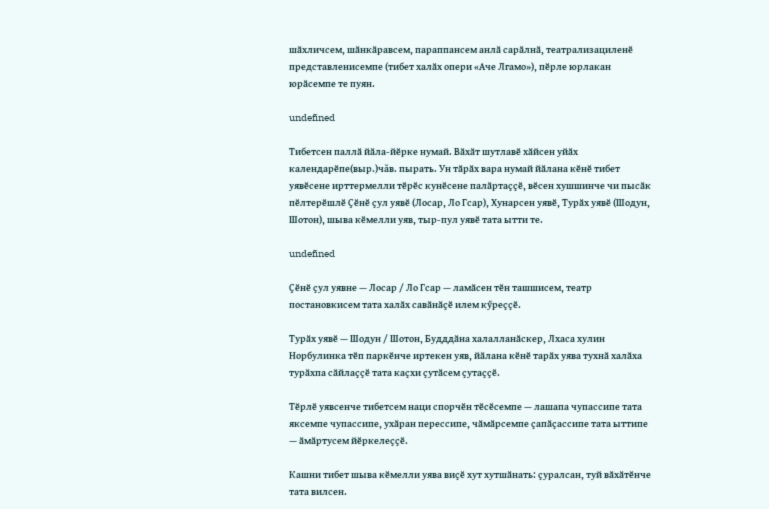шӑхличсем, шӑнкӑравсем, параппансем анлӑ сарӑлнӑ, театрализациленӗ представленисемпе (тибет халӑх опери «Аче Лгамо»), пӗрле юрлакан юрӑсемпе те пуян.

undefined

Тибетсен паллӑ йӑла-йӗрке нумай. Вӑхӑт шутлавӗ хӑйсен уйӑх календарӗпе(выр.)чăв. пырать. Ун тӑрӑх вара нумай йӑлана кӗнӗ тибет уявӗсене ирттермелли тӗрӗс кунӗсене палӑртаҫҫӗ, вӗсен хушшинче чи пысӑк пӗлтерӗшлӗ Ҫӗнӗ ҫул уявӗ (Лосар, Ло Гсар), Хунарсен уявӗ, Турӑх уявӗ (Шодун, Шотон), шыва кӗмелли уяв, тыр-пул уявӗ тата ытти те.

undefined

Ҫӗнӗ ҫул уявне — Лосар / Ло Гсар — ламӑсен тӗн ташшисем, театр постановкисем тата халӑх савӑнӑҫӗ илем кӳреҫҫӗ.

Турӑх уявӗ — Шодун / Шотон, Будддӑна халалланӑскер, Лхаса хулин Норбулинка тӗп паркӗнче иртекен уяв, йӑлана кӗнӗ тарӑх уява тухнӑ халӑха турӑхпа сӑйлаҫҫӗ тата каҫхи ҫутӑсем ҫутаҫҫӗ.

Тӗрлӗ уявсенче тибетсем наци спорчӗн тӗсӗсемпе — лашапа чупассипе тата яксемпе чупассипе, ухӑран перессипе, чӑмӑрсемпе ҫапӑҫассипе тата ыттипе — ӑмӑртусем йӗркелеҫҫӗ.

Кашни тибет шыва кӗмелли уява виҫӗ хут хутшӑнать: ҫуралсан, туй вӑхӑтӗнче тата вилсен.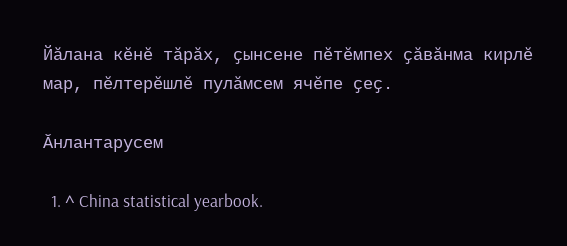Йӑлана кӗнӗ тӑрӑх, ҫынсене пӗтӗмпех ҫӑвӑнма кирлӗ мар, пӗлтерӗшлӗ пулӑмсем ячӗпе ҫеҫ.

Ӑнлантарусем

  1. ^ China statistical yearbook.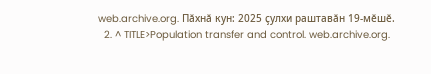web.archive.org. Пӑхнӑ кун: 2025 ҫулхи раштавӑн 19-мӗшӗ.
  2. ^ TITLE>Population transfer and control. web.archive.org.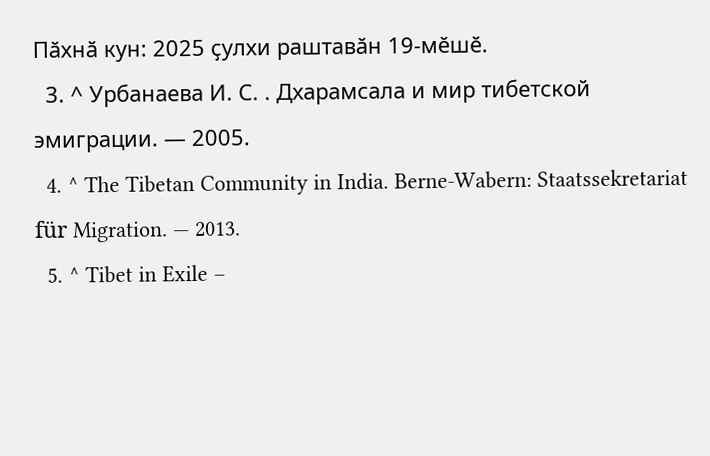Пӑхнӑ кун: 2025 ҫулхи раштавӑн 19-мӗшӗ.
  3. ^ Урбанаева И. С. . Дхарамсала и мир тибетской эмиграции. — 2005.
  4. ^ The Tibetan Community in India. Berne-Wabern: Staatssekretariat für Migration. — 2013.
  5. ^ Tibet in Exile –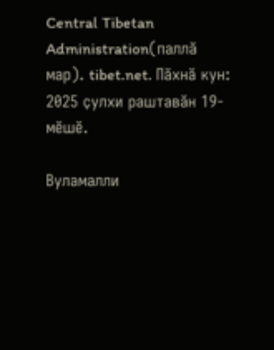Central Tibetan Administration(паллӑ мар). tibet.net. Пӑхнӑ кун: 2025 ҫулхи раштавӑн 19-мӗшӗ.

Вуламалли